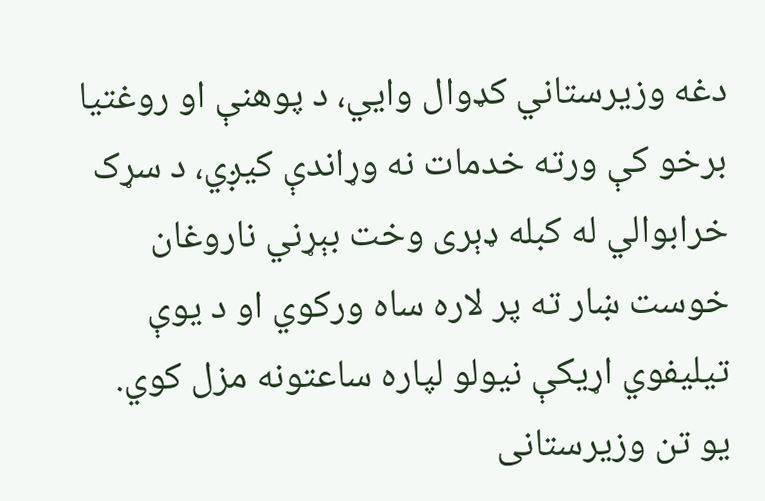دغه وزیرستاني کډوال وایي، د پوهنې او روغتیا برخو کې ورته خدمات نه وړاندې کیږي، د سړک خرابوالي له کبله ډېری وخت بېړني ناروغان خوست ښار ته پر لاره ساه ورکوي او د یوې تیلیفوي اړیکې نیولو لپاره ساعتونه مزل کوي.
یو تن وزیرستانی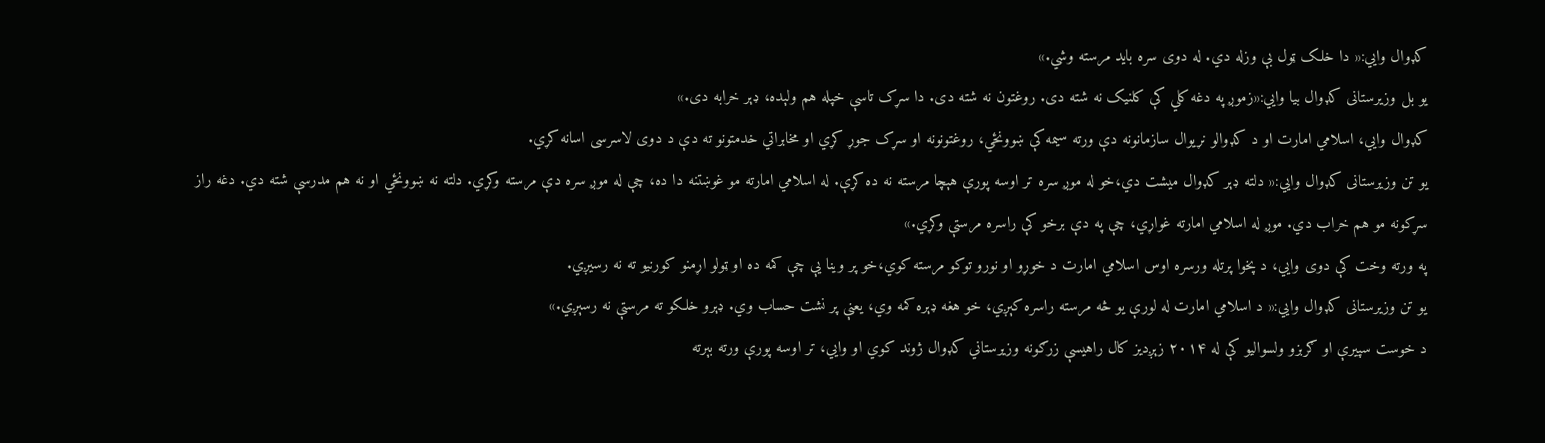کډوال وايي:« دا خلک ټول بې وزله دي. له دوی سره باید مرسته وشي.»
یو بل وزیرستانی کډوال بیا وايي:«زموږ په دغه کلي کې کلنیک نه شته دی. روغتون نه شته دی. دا سړک تاسې خپله هم ولېده، ډېر خرابه دی.»
کډوال وایي، اسلامي امارت او د کډوالو نړیوال سازمانونه دې ورته سیمه کې ښوونځي، روغتونونه او سړک جوړ کړي او مخابراتي خدمتونو ته دې د دوی لاسرسی اسانه کړي.
یو تن وزیرستانی کډوال وايي:« دلته ډېر کډوال میشت دي،خو له موږ سره تر اوسه پورې هېچا مرسته نه ده کړې. له اسلامي امارته مو غوښتنه دا ده، چې له موږ سره دې مرسته وکړي. دلته نه ښوونځي او نه هم مدرسې شته دي. دغه راز سړکونه مو هم خراب دي. موږ له اسلامي امارته غواړي، چې په دې برخو کې راسره مرستې وکړي.»
په ورته وخت کې دوی وایي، د پخوا پرتله ورسره اوس اسلامي امارت د خوړو او نورو توکو مرسته کوي،خو پر وینا یې چې کمه ده او ټولو اړمنو کورنیو ته نه رسیږي.
یو تن وزیرستانی کډوال وايي:« د اسلامي امارت له لورې یو څه مرسته راسره کېږي، خو هغه ډېره کمه وي، یعنې پر نشت حساب وي. ډېرو خلکو ته مرستې نه رسېږي.»
د خوست سپیرې او ګربزو ولسوالیو کې له ۲۰۱۴ زېږدیز کال راهیسې زرګونه وزیرستاني کډوال ژوند کوي او وایي، تر اوسه پورې ورته بېرته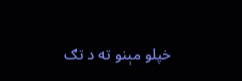خپلو مېنو ته د تګ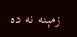زمېنه نه ده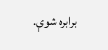برابره شوې.